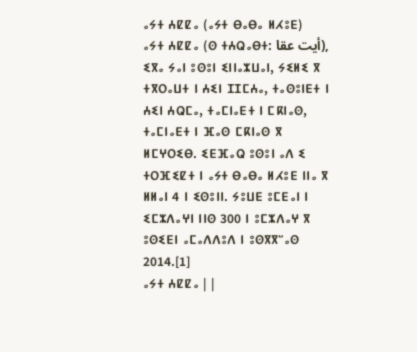ⴰⵢⵜ ⵄⵇⵇⴰ (ⴰⵢⵜ ⴱⴰⴱⴰ ⵍⵃⵓⴹ)
ⴰⵢⵜ ⵄⵇⵇⴰ (ⵙ ⵜⵄⵕⴰⴱⵜ: أيت عقا), ⵉⴳⴰ ⵢⴰⵏ ⵓⵙⵓⵏ ⵉⵏⵏⴰⵣⵡⴰⵏ, ⵢⵉⵍⵉ ⴳ ⵜⴳⵔⴰⵡⵜ ⵏ ⵄⵉⵏ ⵊⵊⵎⵄⴰ, ⵜⴰⵙⵓⵏⴹⵜ ⵏ ⵄⵉⵏ ⵄⵕⵎⴰ, ⵜⴰⵎⵏⴰⴹⵜ ⵏ ⵎⴽⵏⴰⵙ, ⵜⴰⵎⵏⴰⴹⵜ ⵏ ⴼⴰⵙ ⵎⴽⵏⴰⵙ ⴳ ⵍⵎⵖⵔⵉⴱ. ⵉⴹⴼⴰⵕ ⵓⵙⵓⵏ ⴰⴷ ⵉ ⵜⵔⴼⵉⵇⵜ ⵏ ⴰⵢⵜ ⴱⴰⴱⴰ ⵍⵃⵓⴹ ⵏⵏⴰ ⴳ ⵍⵍⴰⵏ 4 ⵏ ⵉⵙⵓⵏⵏ. ⵢⵓⵡⴹ ⵓⵎⴹⴰⵏ ⵏ ⵉⵎⵣⴷⴰⵖⵏ ⵏⵏⵙ 300 ⵏ ⵓⵎⵣⴷⴰⵖ ⴳ ⵓⵙⵉⴹⵏ ⴰⵎⴰⴷⴷⵓⴷ ⵏ ⵓⵙⴳⴳⵯⴰⵙ 2014.[1]
ⴰⵢⵜ ⵄⵇⵇⴰ | |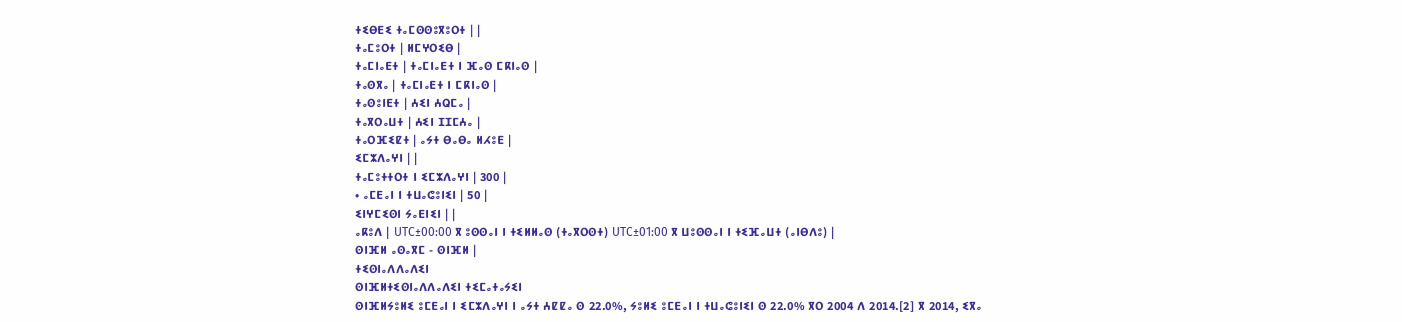ⵜⵉⴱⴹⵉ ⵜⴰⵎⵙⵙⵓⴳⵓⵔⵜ | |
ⵜⴰⵎⵓⵔⵜ | ⵍⵎⵖⵔⵉⴱ |
ⵜⴰⵎⵏⴰⴹⵜ | ⵜⴰⵎⵏⴰⴹⵜ ⵏ ⴼⴰⵙ ⵎⴽⵏⴰⵙ |
ⵜⴰⵙⴳⴰ | ⵜⴰⵎⵏⴰⴹⵜ ⵏ ⵎⴽⵏⴰⵙ |
ⵜⴰⵙⵓⵏⴹⵜ | ⵄⵉⵏ ⵄⵕⵎⴰ |
ⵜⴰⴳⵔⴰⵡⵜ | ⵄⵉⵏ ⵊⵊⵎⵄⴰ |
ⵜⴰⵔⴼⵉⵇⵜ | ⴰⵢⵜ ⴱⴰⴱⴰ ⵍⵃⵓⴹ |
ⵉⵎⵣⴷⴰⵖⵏ | |
ⵜⴰⵎⵓⵜⵜⵔⵜ ⵏ ⵉⵎⵣⴷⴰⵖⵏ | 300 |
• ⴰⵎⴹⴰⵏ ⵏ ⵜⵡⴰⵛⵓⵏⵉⵏ | 50 |
ⵉⵏⵖⵎⵉⵙⵏ ⵢⴰⴹⵏⵉⵏ | |
ⴰⴽⵓⴷ | UTC±00:00 ⴳ ⵓⵙⵙⴰⵏ ⵏ ⵜⵉⵍⵍⴰⵙ (ⵜⴰⴳⵔⵙⵜ) UTC±01:00 ⴳ ⵡⵓⵙⵙⴰⵏ ⵏ ⵜⵉⴼⴰⵡⵜ (ⴰⵏⴱⴷⵓ) |
ⵙⵏⴼⵍ ⴰⵙⴰⴳⵎ - ⵙⵏⴼⵍ |
ⵜⵉⵙⵏⴰⴷⴷⴰⴷⵉⵏ
ⵙⵏⴼⵍⵜⵉⵙⵏⴰⴷⴷⴰⴷⵉⵏ ⵜⵉⵎⴰⵜⴰⵢⵉⵏ
ⵙⵏⴼⵍⵢⵓⵍⵉ ⵓⵎⴹⴰⵏ ⵏ ⵉⵎⵣⴷⴰⵖⵏ ⵏ ⴰⵢⵜ ⵄⵇⵇⴰ ⵙ 22.0%, ⵢⵓⵍⵉ ⵓⵎⴹⴰⵏ ⵏ ⵜⵡⴰⵛⵓⵏⵉⵏ ⵙ 22.0% ⴳⵔ 2004 ⴷ 2014.[2] ⴳ 2014, ⵉⴳⴰ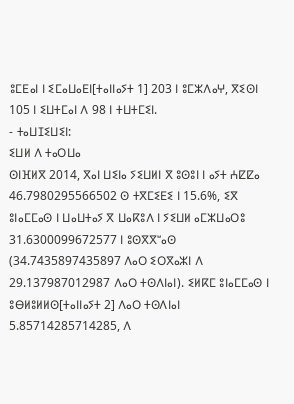ⵓⵎⴹⴰⵏ ⵏ ⵉⵎⴰⵡⴰⴹⵏ[ⵜⴰⵏⵏⴰⵢⵜ 1] 203 ⵏ ⵓⵎⵣⴷⴰⵖ, ⴳⵉⵙⵏ 105 ⵏ ⵉⵡⵜⵎⴰⵏ ⴷ 98 ⵏ ⵜⵡⵜⵎⵉⵏ.
- ⵜⴰⵡⵊⵉⵡⵉⵏ:
ⵉⵡⵍ ⴷ ⵜⴰⵔⵡⴰ
ⵙⵏⴼⵍⴳ 2014, ⴳⴰⵏ ⵡⵉⵏⴰ ⵢⵉⵡⵍⵏ ⴳ ⵓⵙⵓⵏ ⵏ ⴰⵢⵜ ⵄⵇⵇⴰ 46.7980295566502 ⵙ ⵜⴳⵎⵉⴹⵉ ⵏ 15.6%, ⵉⴳ ⵓⵏⴰⵎⵎⴰⵙ ⵏ ⵡⴰⵡⵜⴰⵢ ⴳ ⵡⴰⴽⵓⴷ ⵏ ⵢⵉⵡⵍ ⴰⵎⵣⵡⴰⵔⵓ 31.6300099672577 ⵏ ⵓⵙⴳⴳⵯⴰⵙ (34.7435897435897 ⴷⴰⵔ ⵉⵔⴳⴰⵣⵏ ⴷ 29.137987012987 ⴷⴰⵔ ⵜⵙⴷⵏⴰⵏ). ⵉⵍⴽⵎ ⵓⵏⴰⵎⵎⴰⵙ ⵏ ⵓⴱⵍⵓⵍⵍⵙ[ⵜⴰⵏⵏⴰⵢⵜ 2] ⴷⴰⵔ ⵜⵙⴷⵏⴰⵏ 5.85714285714285, ⴷ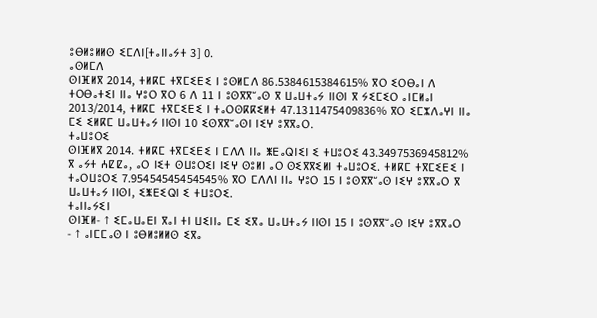ⵓⴱⵍⵓⵍⵍⵙ ⵉⵎⴷⵏ[ⵜⴰⵏⵏⴰⵢⵜ 3] 0.
ⴰⵙⵍⵎⴷ
ⵙⵏⴼⵍⴳ 2014, ⵜⵍⴽⵎ ⵜⴳⵎⵉⴹⵉ ⵏ ⵓⵙⵍⵎⴷ 86.5384615384615% ⴳⵔ ⵉⵔⴱⴰⵏ ⴷ ⵜⵔⴱⴰⵜⵉⵏ ⵏⵏⴰ ⵖⵓⵔ ⴳⵔ 6 ⴷ 11 ⵏ ⵓⵙⴳⴳⵯⴰⵙ ⴳ ⵡⴰⵡⵜⴰⵢ ⵏⵏⵙⵏ ⴳ ⵢⵉⵎⵉⵔ ⴰⵏⵎⵍⴰⵏ 2013/2014, ⵜⵍⴽⵎ ⵜⴳⵎⵉⴹⵉ ⵏ ⵜⴰⵔⵙⴽⴽⵉⵍⵜ 47.1311475409836% ⴳⵔ ⵉⵎⵣⴷⴰⵖⵏ ⵏⵏⴰ ⵎⵉ ⵉⵍⴽⵎ ⵡⴰⵡⵜⴰⵢ ⵏⵏⵙⵏ 10 ⵉⵙⴳⴳⵯⴰⵙⵏ ⵏⵉⵖ ⵓⴳⴳⴰⵔ.
ⵜⴰⵡⵓⵔⵉ
ⵙⵏⴼⵍⴳ 2014. ⵜⵍⴽⵎ ⵜⴳⵎⵉⴹⵉ ⵏ ⵎⴷⴷ ⵏⵏⴰ ⵥⴹⴰⵕⵏⵉⵏ ⵉ ⵜⵡⵓⵔⵉ 43.3497536945812% ⴳ ⴰⵢⵜ ⵄⵇⵇⴰ, ⴰⵔ ⵏⵉⵜ ⵙⵡⵓⵔⵉⵏ ⵏⵉⵖ ⵙⵓⵍⵏ ⴰⵔ ⵙⵉⴳⴳⵉⵍⵏ ⵜⴰⵡⵓⵔⵉ. ⵜⵍⴽⵎ ⵜⴳⵎⵉⴹⵉ ⵏ ⵜⴰⵔⵡⵓⵔⵉ 7.95454545454545% ⴳⵔ ⵎⴷⴷⵏ ⵏⵏⴰ ⵖⵓⵔ 15 ⵏ ⵓⵙⴳⴳⵯⴰⵙ ⵏⵉⵖ ⵓⴳⴳⴰⵔ ⴳ ⵡⴰⵡⵜⴰⵢ ⵏⵏⵙⵏ, ⵉⵥⴹⵉⵕⵏ ⵉ ⵜⵡⵓⵔⵉ.
ⵜⴰⵏⵏⴰⵢⵉⵏ
ⵙⵏⴼⵍ- ↑ ⵉⵎⴰⵡⴰⴹⵏ ⴳⴰⵏ ⵜⵏ ⵡⵉⵏⵏⴰ ⵎⵉ ⵉⴳⴰ ⵡⴰⵡⵜⴰⵢ ⵏⵏⵙⵏ 15 ⵏ ⵓⵙⴳⴳⵯⴰⵙ ⵏⵉⵖ ⵓⴳⴳⴰⵔ
- ↑ ⴰⵏⵎⵎⴰⵙ ⵏ ⵓⴱⵍⵓⵍⵍⵙ ⵉⴳⴰ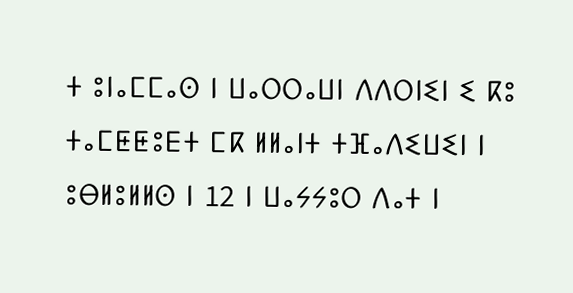ⵜ ⵓⵏⴰⵎⵎⴰⵙ ⵏ ⵡⴰⵔⵔⴰⵡⵏ ⴷⴷⵔⵏⵉⵏ ⵉ ⴽⵓ ⵜⴰⵎⵟⵟⵓⴹⵜ ⵎⴽ ⵍⵍⴰⵏⵜ ⵜⴼⴰⴷⵉⵡⵉⵏ ⵏ ⵓⴱⵍⵓⵍⵍⵙ ⵏ 12 ⵏ ⵡⴰⵢⵢⵓⵔ ⴷⴰⵜ ⵏ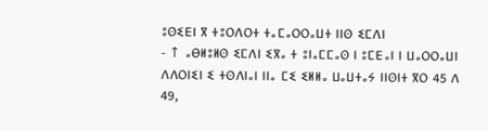ⵓⵙⵉⴹⵏ ⴳ ⵜⵓⵔⴷⵔⵜ ⵜⴰⵎⴰⵔⵔⴰⵡⵜ ⵏⵏⵙ ⵉⵎⴷⵏ
- ↑ ⴰⴱⵍⵓⵍⵙ ⵉⵎⴷⵏ ⵉⴳⴰ ⵜ ⵓⵏⴰⵎⵎⴰⵙ ⵏ ⵓⵎⴹⴰⵏ ⵏ ⵡⴰⵔⵔⴰⵡⵏ ⴷⴷⵔⵏⵉⵏ ⵉ ⵜⵙⴷⵏⴰⵏ ⵏⵏⴰ ⵎⵉ ⵉⵍⵍⴰ ⵡⴰⵡⵜⴰⵢ ⵏⵏⵙⵏⵜ ⴳⵔ 45 ⴷ 49,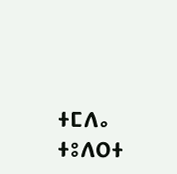ⵜⵎⴷⴰ ⵜⵓⴷⵔⵜ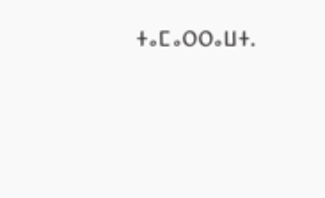ⵜⴰⵎⴰⵔⵔⴰⵡⵜ.